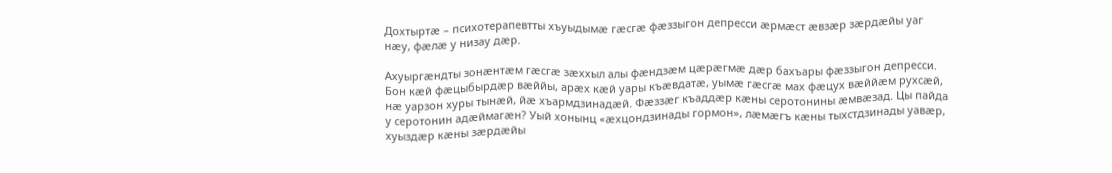Дохтыртæ – психотерапевтты хъуыдымæ гæсгæ фæззыгон депресси æрмæст æвзæр зæрдæйы уаг нæу, фæлæ у низау дæр.

Ахуыргæндты зонæнтæм гæсгæ зæххыл алы фæндзæм цæрæгмæ дæр бахъары фæззыгон депресси. Бон кæй фæцыбырдæр вæййы, арæх кæй уары къæвдатæ, уымæ гæсгæ мах фæцух вæййæм рухсæй, нæ уарзон хуры тынæй, йæ хъармдзинадæй. Фæззæг къаддæр кæны серотонины æмвæзад. Цы пайда у серотонин адæймагæн? Уый хонынц «æхцондзинады гормон», лæмæгъ кæны тыхстдзинады уавæр, хуыздæр кæны зæрдæйы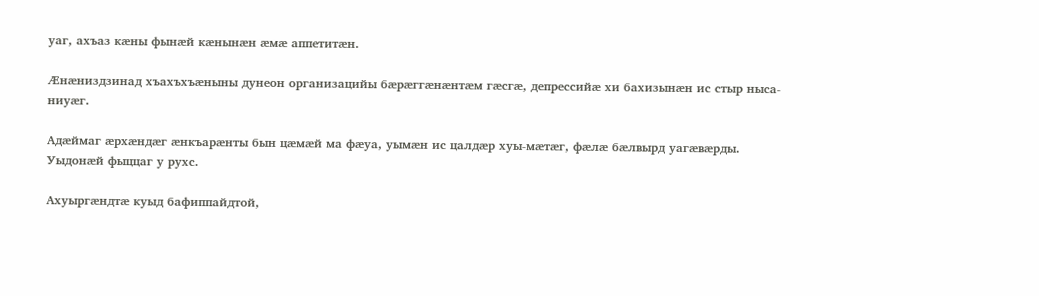уаг, ахъаз кæны фынæй кæнынæн æмæ аппетитæн.

Æнæниздзинад хъахъхъæныны дунеон организацийы бæрæггæнæнтæм гæсгæ, депрессийæ хи бахизынæн ис стыр ныса-ниуæг.

Адæймаг æрхæндæг æнкъарæнты бын цæмæй ма фæуа, уымæн ис цалдæр хуы-мæтæг, фæлæ бæлвырд уагæвæрды. Уыдонæй фыццаг у рухс.

Ахуыргæндтæ куыд бафиппайдтой,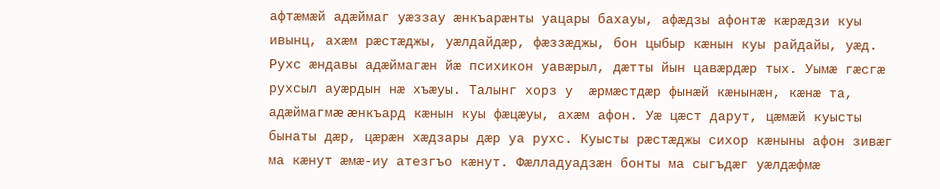афтæмæй адæймаг уæззау æнкъарæнты уацары бахауы, афæдзы афонтæ кæрæдзи куы ивынц, ахæм рæстæджы, уæлдайдæр, фæззæджы, бон цыбыр кæнын куы райдайы, уæд. Рухс æндавы адæймагæн йæ психикон уавæрыл, дæтты йын цавæрдæр тых. Уымæ гæсгæ рухсыл ауæрдын нæ хъæуы. Талынг хорз у  æрмæстдæр фынæй кæнынæн, кæнæ та, адæймагмæ æнкъард кæнын куы фæцæуы, ахæм афон. Уæ цæст дарут, цæмæй куысты бынаты дæр, цæрæн хæдзары дæр уа рухс. Куысты рæстæджы сихор кæныны афон зивæг ма кæнут æмæ-иу атезгъо кæнут. Фæлладуадзæн бонты ма сыгъдæг уæлдæфмæ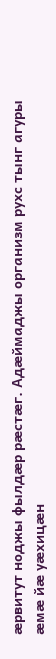æрвитут ноджы фылдæр рæстæг. Адæймаджы организм рухс тынг агуры æмæ йæ уæхицæн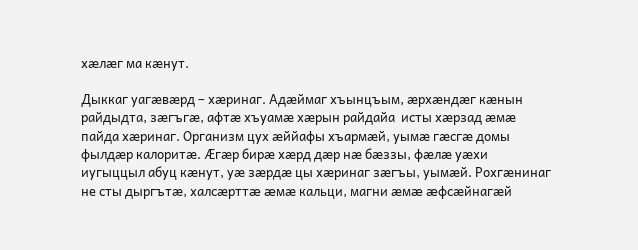хæлæг ма кæнут.

Дыккаг уагæвæрд – хæринаг. Адæймаг хъынцъым, æрхæндæг кæнын райдыдта, зæгъгæ, афтæ хъуамæ хæрын райдайа  исты хæрзад æмæ пайда хæринаг. Организм цух æййафы хъармæй, уымæ гæсгæ домы фылдæр калоритæ. Æгæр бирæ хæрд дæр нæ бæззы, фæлæ уæхи иугыццыл абуц кæнут, уæ зæрдæ цы хæринаг зæгъы, уымæй. Рохгæнинаг не сты дыргътæ, халсæрттæ æмæ кальци, магни æмæ æфсæйнагæй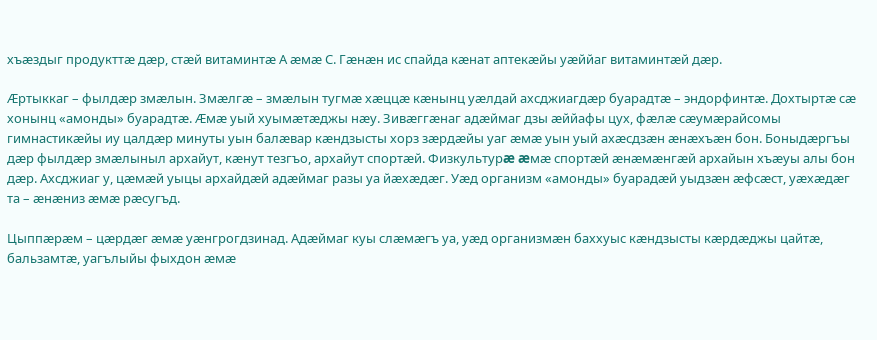хъæздыг продукттæ дæр, стæй витаминтæ А æмæ С. Гæнæн ис спайда кæнат аптекæйы уæййаг витаминтæй дæр.

Æртыккаг – фылдæр змæлын. Змæлгæ – змæлын тугмæ хæццæ кæнынц уæлдай ахсджиагдæр буарадтæ – эндорфинтæ. Дохтыртæ сæ хонынц «амонды» буарадтæ. Æмæ уый хуымæтæджы нæу. Зивæггæнаг адæймаг дзы æййафы цух, фæлæ сæумæрайсомы гимнастикæйы иу цалдæр минуты уын балæвар кæндзысты хорз зæрдæйы уаг æмæ уын уый ахæсдзæн æнæхъæн бон. Боныдæргъы дæр фылдæр змæлыныл архайут, кæнут тезгъо, архайут спортæй. Физкультурæ æмæ спортæй æнæмæнгæй архайын хъæуы алы бон дæр. Ахсджиаг у, цæмæй уыцы архайдæй адæймаг разы уа йæхæдæг. Уæд организм «амонды» буарадæй уыдзæн æфсæст, уæхæдæг та – æнæниз æмæ рæсугъд.

Цыппæрæм – цæрдæг æмæ уæнгрогдзинад. Адæймаг куы слæмæгъ уа, уæд организмæн баххуыс кæндзысты кæрдæджы цайтæ, бальзамтæ, уагълыйы фыхдон æмæ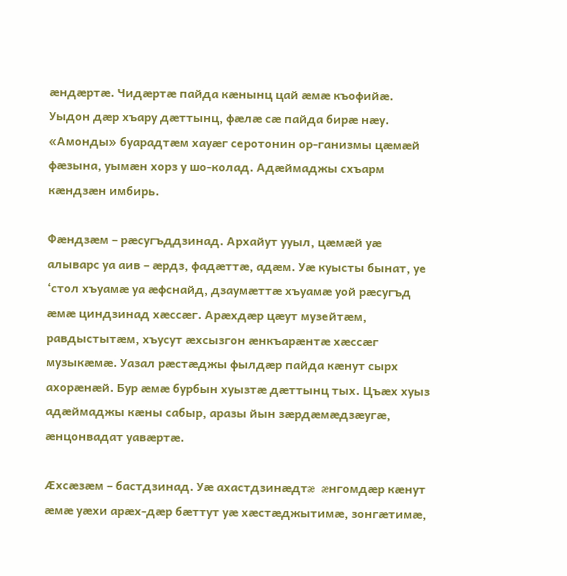æндæртæ. Чидæртæ пайда кæнынц цай æмæ къофийæ. Уыдон дæр хъару дæттынц, фæлæ сæ пайда бирæ нæу. «Амонды» буарадтæм хауæг серотонин ор-ганизмы цæмæй фæзына, уымæн хорз у шо-колад. Адæймаджы схъарм кæндзæн имбирь.

Фæндзæм – рæсугъддзинад. Архайут ууыл, цæмæй уæ алыварс уа аив – æрдз, фадæттæ, адæм. Уæ куысты бынат, уе ‘стол хъуамæ уа æфснайд, дзаумæттæ хъуамæ уой рæсугъд æмæ циндзинад хæссæг. Арæхдæр цæут музейтæм, равдыстытæм, хъусут æхсызгон æнкъарæнтæ хæссæг музыкæмæ. Уазал рæстæджы фылдæр пайда кæнут сырх ахорæнæй. Бур æмæ бурбын хуызтæ дæттынц тых. Цъæх хуыз адæймаджы кæны сабыр, аразы йын зæрдæмæдзæугæ, æнцонвадат уавæртæ.

Æхсæзæм – бастдзинад. Уæ ахастдзинæдтæ æнгомдæр кæнут æмæ уæхи арæх-дæр бæттут уæ хæстæджытимæ, зонгæтимæ,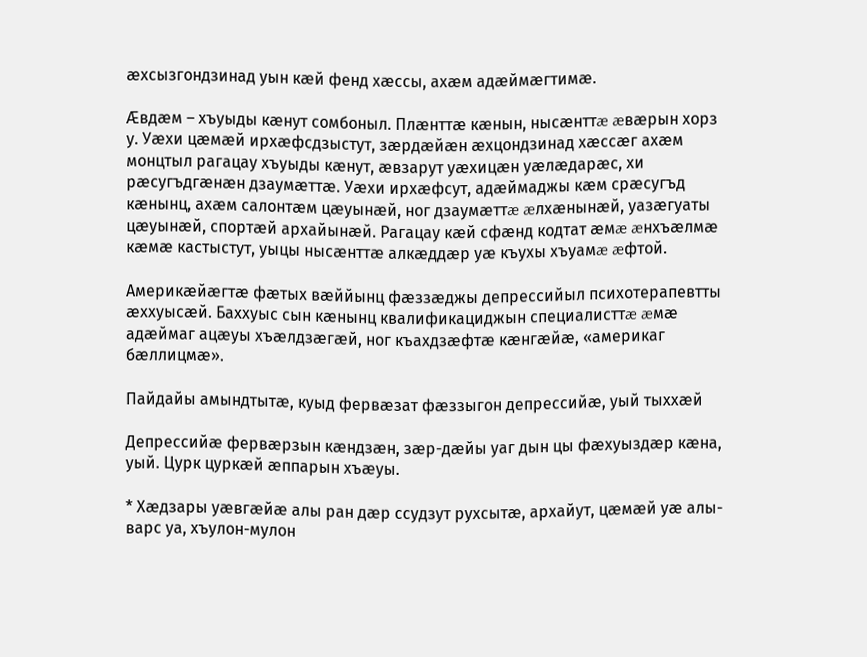æхсызгондзинад уын кæй фенд хæссы, ахæм адæймæгтимæ.

Æвдæм – хъуыды кæнут сомбоныл. Плæнттæ кæнын, нысæнттæ æвæрын хорз у. Уæхи цæмæй ирхæфсдзыстут, зæрдæйæн æхцондзинад хæссæг ахæм монцтыл рагацау хъуыды кæнут, æвзарут уæхицæн уæлæдарæс, хи рæсугъдгæнæн дзаумæттæ. Уæхи ирхæфсут, адæймаджы кæм срæсугъд кæнынц, ахæм салонтæм цæуынæй, ног дзаумæттæ æлхæнынæй, уазæгуаты цæуынæй, спортæй архайынæй. Рагацау кæй сфæнд кодтат æмæ æнхъæлмæ кæмæ кастыстут, уыцы нысæнттæ алкæддæр уæ къухы хъуамæ æфтой.

Америкæйæгтæ фæтых вæййынц фæззæджы депрессийыл психотерапевтты æххуысæй. Баххуыс сын кæнынц квалификациджын специалисттæ æмæ адæймаг ацæуы хъæлдзæгæй, ног къахдзæфтæ кæнгæйæ, «америкаг бæллицмæ».

Пайдайы амындтытæ, куыд фервæзат фæззыгон депрессийæ, уый тыххæй

Депрессийæ фервæрзын кæндзæн, зæр-дæйы уаг дын цы фæхуыздæр кæна, уый. Цурк цуркæй æппарын хъæуы.

* Хæдзары уæвгæйæ алы ран дæр ссудзут рухсытæ, архайут, цæмæй уæ алы-варс уа, хъулон-мулон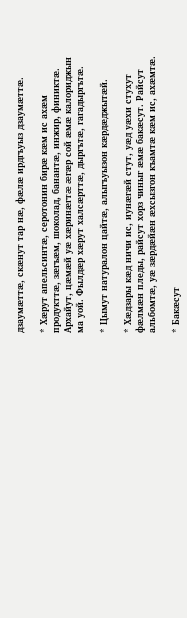дзаумæттæ, скæнут тар нæ, фæлæ ирдгъуыз дзаумæттæ.

* Хæрут апельсинтæ, серотонин бирæ кæм ис ахæм продукттæ, зæгъæм, шоколад, банантæ, инжир, финиктæ. Архайут, цæмæй уæ хæринæгтæ æгæр сой æмæ калориджын ма уой. Фылдæр хæрут халсæрттæ, дыргътæ, гагадыргътæ.

* Цымут натуралон цайтæ, алыгъуызон кæрдæджытæй.

* Хæдзары кæд ничи ис, иунæгæй стут, уæд уæхи стухут фæлмæн пледы, райсут хорз чиныг æмæ бакæсут. Райсут альбомтæ, уæ зæрдæйæн æхсызгон къамтæ кæм ис, ахæмтæ.

* Бакæсут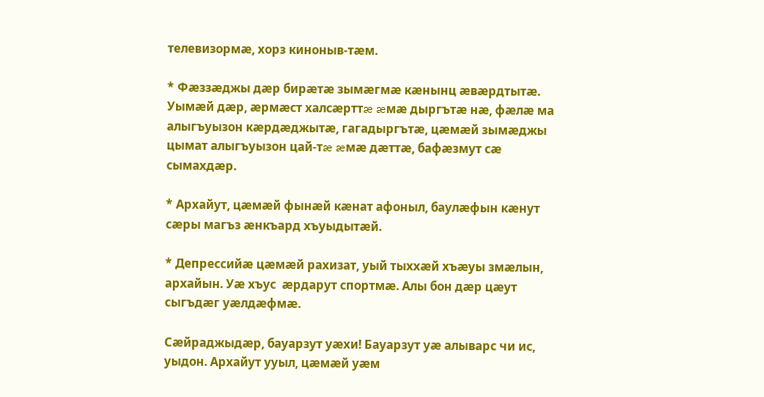телевизормæ, хорз киноныв-тæм.

* Фæззæджы дæр бирæтæ зымæгмæ кæнынц æвæрдтытæ. Уымæй дæр, æрмæст халсæрттæ æмæ дыргътæ нæ, фæлæ ма алыгъуызон кæрдæджытæ, гагадыргътæ, цæмæй зымæджы цымат алыгъуызон цай-тæ æмæ дæттæ, бафæзмут сæ сымахдæр.

* Архайут, цæмæй фынæй кæнат афоныл, баулæфын кæнут сæры магъз æнкъард хъуыдытæй.

* Депрессийæ цæмæй рахизат, уый тыххæй хъæуы змæлын, архайын. Уæ хъус  æрдарут спортмæ. Алы бон дæр цæут сыгъдæг уæлдæфмæ.

Сæйраджыдæр, бауарзут уæхи! Бауарзут уæ алыварс чи ис, уыдон. Архайут ууыл, цæмæй уæм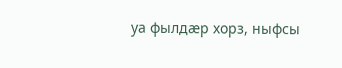уа фылдæр хорз, ныфсы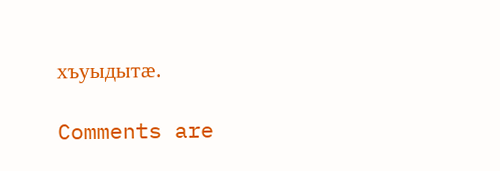хъуыдытæ.

Comments are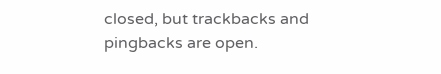closed, but trackbacks and pingbacks are open.